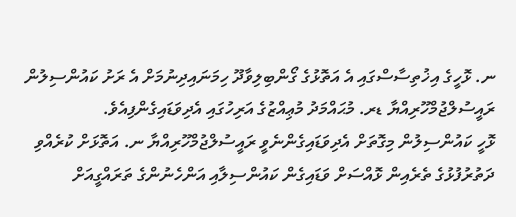ނ. ޅޮހީގެ އިޚުތިސާސްގައި އެ އަތޮޅުގެ ގޯންބިލިވާދޫ ހިމަނައިދިނުމަށް އެ ރަށު ކައުންސިލުން ރައީސުލްޖުމްހޫރިއްޔާ ޑރ. މުޙައްމަދު މުޢިއްޒުގެ އަރިހުގައި އެދިވަޑައިގެންފިއެވެ.
ޅޮހީ ކައުންސިލުން މިގޮތަށް އެދިވަޑައިގެންނެވީ ރައީސުލްޖުމްހޫރިއްޔާ ނ. އަތޮޅަށް ކުރެއްވި ދަތުރުފުޅުގެ ތެރެއިން ޅޮއްސަށް ވަޑައިގެން ކައުންސިލާއި އަންހެނުންގެ ތަރައްގީއަށް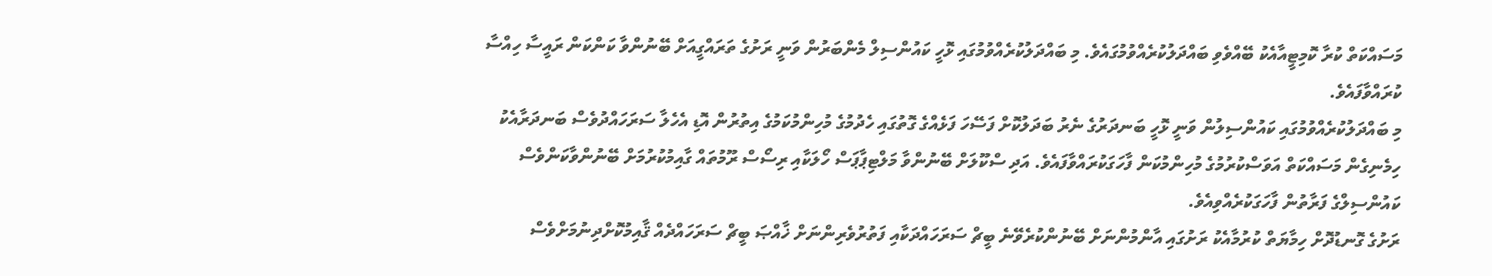މަސައްކަތް ކުރާ ކޮމިޓީއާއެކު ބޭއްވެވި ބައްދަލުކުރެއްވުމުގައެވެ. މި ބައްދަލުކުރެއްވުމުގައި ޅޮހީ ކައުންސިލް މެންބަރުން ވަނީ ރަށުގެ ތަރައްގީއަށް ބޭނުންވާ ކަންކަން ރައީސާ ހިއްސާ ކުރައްވާފައެވެ.
މި ބައްދަލުކުރެއްވުމުގައި ކައުންސިލުން ވަނީ ޅޮހީ ބަނދަރުގެ ނެރު ބަދަލުކޮށް ފަސޭހަ ފަޅެއްގެ ގޮތުގައި ހެދުމުގެ މުހިންމުކަމުގެ އިތުރުން އޮޑި އެހެލާ ސަރަހައްދުވެސް ބަނދަރާއެކު ހިމެނިގެން މަސައްކަތް އަވަސްކުރުމުގެ މުހިންމުކަން ފާހަގަކުރައްވާފައެވެ. އަދި ސްކޫލަށް ބޭނުންވާ މަލްޓިޕާޕަސް ހޯލަކާއި ރިސޯސް ރޫމުތައް ގާއިމުކުރުމަށް ބޭނުންވާކަންވެސް ކައުންސިލްގެ ފަރާތުން ފާހަގަކުރެއްވިއެވެ.
ރަށުގެ ގޮނޑުދޮށް ހިމާޔަތް ކުރުމާއެކު ރަށުގައި އާންމުންނަށް ބޭނުންކުރެވޭނެ ބީޗް ސަރަހައްދަކާއި ފަތުރުވެރިންނަށް ޚާއްޞަ ބީޗް ސަރަހައްދެއް ޤާއިމުކޮށްދިނުމަށްވެސް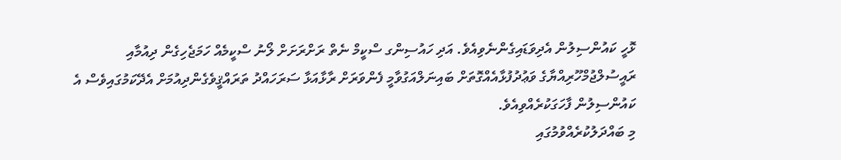ޅޮހީ ކައުންސިލުން އެދިވަޑައިގެންނެވިއެވެ. އަދި ހައުސިންގ ސްކީމް ނެތް ރަށްރަށަށް ލޯނު ސްކީމެއް ހަމަޖެހިގެން ދިއުމާއި ރައީސުލްޖުމްހޫރިއްޔާގެ ވަޢުދުފުޅާއެއްގޮތަށް ބައިނަލްއަގުވާމީ ފެންވަރަށް ރާޅާއަޅާ ސަރަހައްދު ތަރައްޤީވެގެންދިއުމަށް އެދޭކަމުގައިވެސް އެ ކައުންސިލުން ފާހަގަކުރެއްވިއެވެ.
މި ބައްދަލުކުރެއްވުމުގައި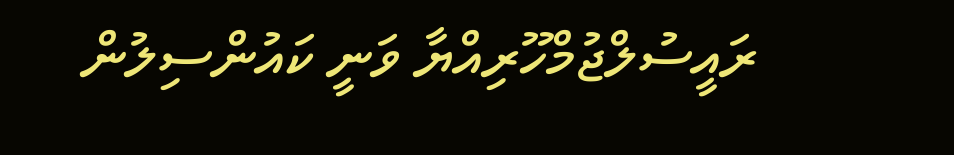ރައީސުލްޖުމްހޫރިއްޔާ ވަނީ ކައުންސިލުން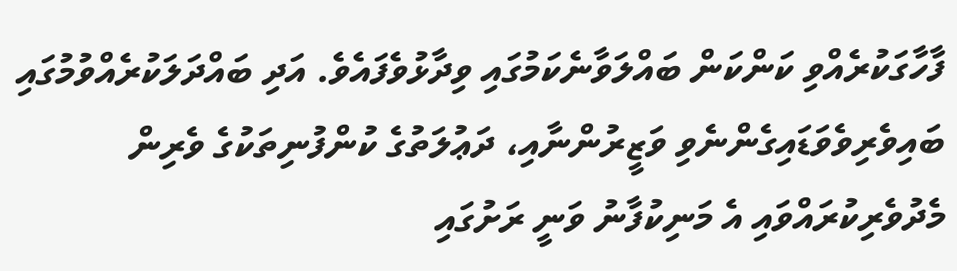ފާހާގަކުރެއްވި ކަންކަން ބައްލަވާނެކަމުގައި ވިދާޅުވެފައެވެ. އަދި ބައްދަލަކުރެއްވުމުގައި ބައިވެރިވެވަޑައިގެންނެވި ވަޒީރުންނާއި، ދަޢުލަތުގެ ކުންފުނިތަކުގެ ވެރިން މެދުވެރިކުރައްވައި އެ މަނިކުފާނު ވަނީ ރަށުގައި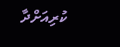ކުރިއަށްދާ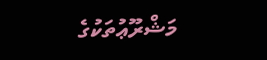މަޝްރޫޢުތަކުގެ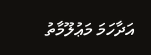އަދާހަމަ މަޢުލޫމާތު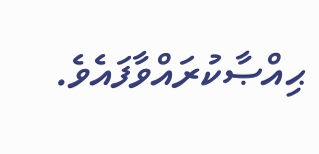ޙިއްޞާކުރައްވާފައެވެ.